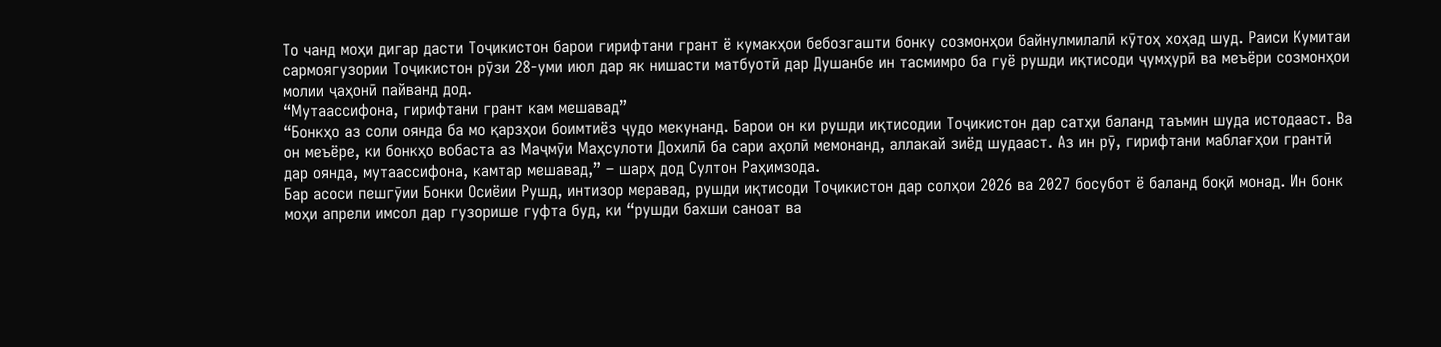То чанд моҳи дигар дасти Тоҷикистон барои гирифтани грант ё кумакҳои бебозгашти бонку созмонҳои байнулмилалӣ кӯтоҳ хоҳад шуд. Раиси Кумитаи сармоягузории Тоҷикистон рӯзи 28-уми июл дар як нишасти матбуотӣ дар Душанбе ин тасмимро ба гуё рушди иқтисоди ҷумҳурӣ ва меъёри созмонҳои молии ҷаҳонӣ пайванд дод.
“Мутаассифона, гирифтани грант кам мешавад”
“Бонкҳо аз соли оянда ба мо қарзҳои боимтиёз ҷудо мекунанд. Барои он ки рушди иқтисодии Тоҷикистон дар сатҳи баланд таъмин шуда истодааст. Ва он меъёре, ки бонкҳо вобаста аз Маҷмӯи Маҳсулоти Дохилӣ ба сари аҳолӣ мемонанд, аллакай зиёд шудааст. Аз ин рӯ, гирифтани маблағҳои грантӣ дар оянда, мутаассифона, камтар мешавад,” – шарҳ дод Султон Раҳимзода.
Бар асоси пешгӯии Бонки Осиёии Рушд, интизор меравад, рушди иқтисоди Тоҷикистон дар солҳои 2026 ва 2027 босубот ё баланд боқӣ монад. Ин бонк моҳи апрели имсол дар гузорише гуфта буд, ки “рушди бахши саноат ва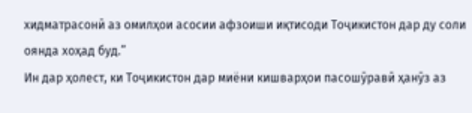хидматрасонӣ аз омилҳои асосии афзоиши иқтисоди Тоҷикистон дар ду соли оянда хоҳад буд.”
Ин дар ҳолест, ки Тоҷикистон дар миёни кишварҳои пасошӯравӣ ҳанӯз аз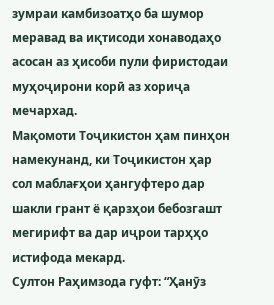зумраи камбизоатҳо ба шумор меравад ва иқтисоди хонаводаҳо асосан аз ҳисоби пули фиристодаи муҳоҷирони корӣ аз хориҷа мечархад.
Мақомоти Тоҷикистон ҳам пинҳон намекунанд, ки Тоҷикистон ҳар сол маблағҳои ҳангуфтеро дар шакли грант ё қарзҳои бебозгашт мегирифт ва дар иҷрои тарҳҳо истифода мекард.
Султон Раҳимзода гуфт: “Ҳанӯз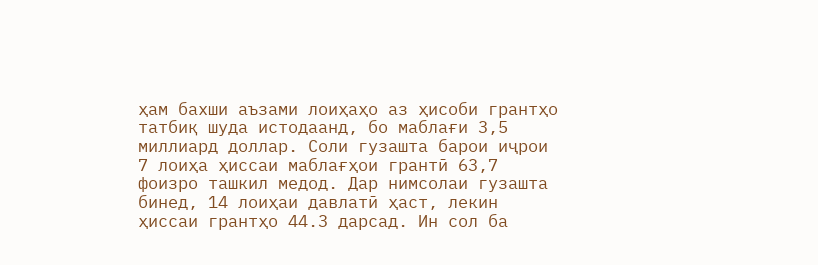ҳам бахши аъзами лоиҳаҳо аз ҳисоби грантҳо татбиқ шуда истодаанд, бо маблағи 3,5 миллиард доллар. Соли гузашта барои иҷрои 7 лоиҳа ҳиссаи маблағҳои грантӣ 63,7 фоизро ташкил медод. Дар нимсолаи гузашта бинед, 14 лоиҳаи давлатӣ ҳаст, лекин ҳиссаи грантҳо 44.3 дарсад. Ин сол ба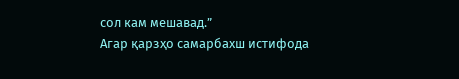сол кам мешавад.”
Агар қарзҳо самарбахш истифода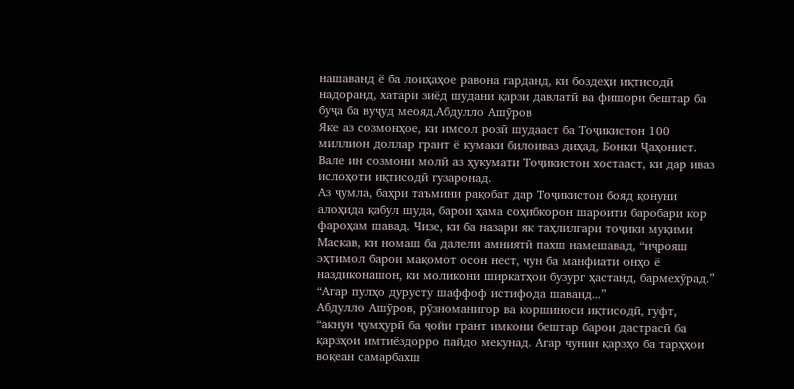нашаванд ё ба лоиҳаҳое равона гарданд, ки боздеҳи иқтисодӣ надоранд, хатари зиёд шудани қарзи давлатӣ ва фишори бештар ба буҷа ба вуҷуд меояд.Абдулло Ашӯров
Яке аз созмонҳое, ки имсол розӣ шудааст ба Тоҷикистон 100 миллион доллар грант ё кумаки билоиваз диҳад, Бонки Ҷаҳонист. Вале ин созмони молӣ аз ҳукумати Тоҷикистон хостааст, ки дар иваз ислоҳоти иқтисодӣ гузаронад.
Аз ҷумла, баҳри таъмини рақобат дар Тоҷикистон бояд қонуни алоҳида қабул шуда, барои ҳама соҳибкорон шароити баробари кор фароҳам шавад. Чизе, ки ба назари як таҳлилгари тоҷики муқими Маскав, ки номаш ба далели амниятӣ пахш намешавад, “иҷрояш эҳтимол барои мақомот осон нест, чун ба манфиати онҳо ё наздиконашон, ки моликони ширкатҳои бузург ҳастанд, бармехӯрад.”
“Агар пулҳо дурусту шаффоф истифода шаванд...”
Абдулло Ашӯров, рӯзноманигор ва коршиноси иқтисодӣ, гуфт, “акнун ҷумҳурӣ ба ҷойи грант имкони бештар барои дастрасӣ ба қарзҳои имтиёздорро пайдо мекунад. Агар чунин қарзҳо ба тарҳҳои воқеан самарбахш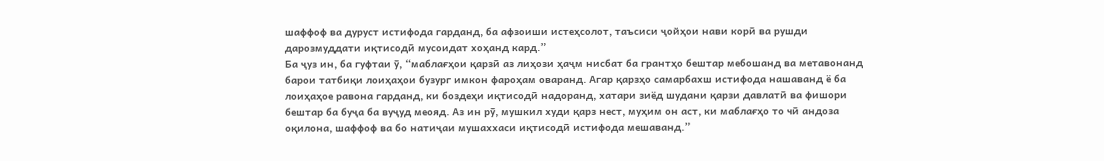шаффоф ва дуруст истифода гарданд, ба афзоиши истеҳсолот, таъсиси ҷойҳои нави корӣ ва рушди дарозмуддати иқтисодӣ мусоидат хоҳанд кард.”
Ба ҷуз ин, ба гуфтаи ӯ, “маблағҳои қарзӣ аз лиҳози ҳаҷм нисбат ба грантҳо бештар мебошанд ва метавонанд барои татбиқи лоиҳаҳои бузург имкон фароҳам оваранд. Агар қарзҳо самарбахш истифода нашаванд ё ба лоиҳаҳое равона гарданд, ки боздеҳи иқтисодӣ надоранд, хатари зиёд шудани қарзи давлатӣ ва фишори бештар ба буҷа ба вуҷуд меояд. Аз ин рӯ, мушкил худи қарз нест, муҳим он аст, ки маблағҳо то чӣ андоза оқилона, шаффоф ва бо натиҷаи мушаххаси иқтисодӣ истифода мешаванд.”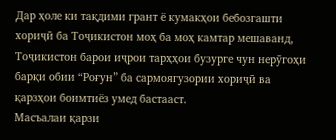Дар ҳоле ки тақдими грант ё кумакҳои бебозгашти хориҷӣ ба Тоҷикистон моҳ ба моҳ камтар мешаванд, Тоҷикистон барои иҷрои тарҳҳои бузурге чун нерӯгоҳи барқи обии “Роғун” ба сармоягузории хориҷӣ ва қарзҳои боимтиёз умед бастааст.
Масъалаи қарзи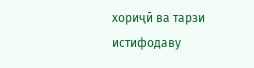хориҷӣ ва тарзи истифодаву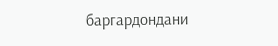баргардондани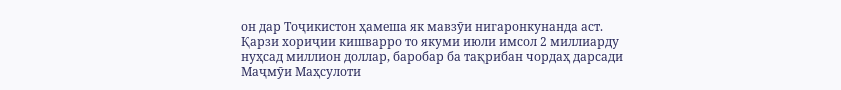он дар Тоҷикистон ҳамеша як мавзӯи нигаронкунанда аст. Қарзи хориҷии кишварро то якуми июли имсол 2 миллиарду нуҳсад миллион доллар, баробар ба тақрибан чордаҳ дарсади Маҷмӯи Маҳсулоти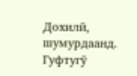Дохилӣ, шумурдаанд.
Гуфтугӯ